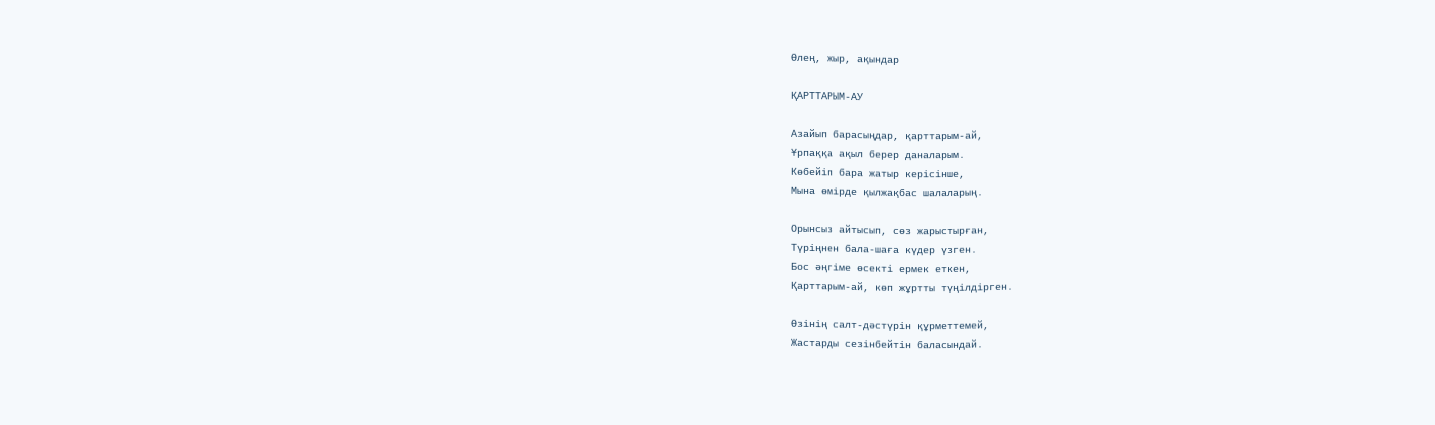Өлең, жыр, ақындар

ҚАРТТАРЫМ-АУ

Азайып барасыңдар, қарттарым-ай,
Ұрпаққа ақыл берер даналарым.
Көбейіп бара жатыр керісінше,
Мына өмірде қылжақбас шалаларың.

Орынсыз айтысып, сөз жарыстырған,
Түріңнен бала-шаға күдер үзген.
Бос әңгіме өсекті ермек еткен,
Қарттарым-ай, көп жұртты түңілдірген.

Өзінің салт-дәстүрін құрметтемей,
Жастарды сезінбейтін баласындай.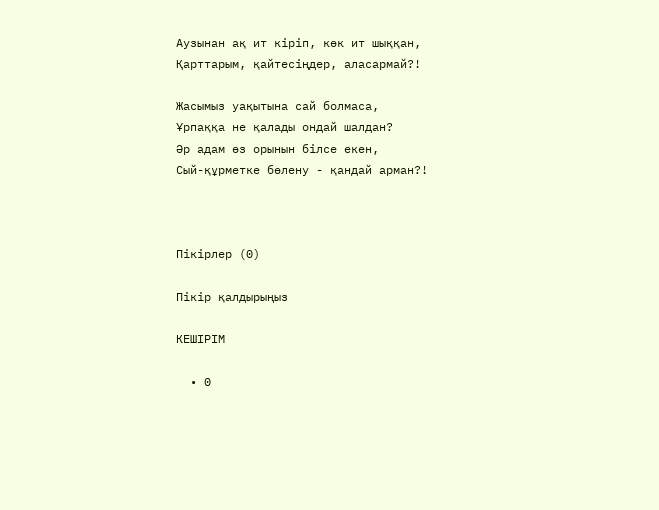Аузынан ақ ит кіріп, көк ит шыққан,
Қарттарым, қайтесіңдер, аласармай?!

Жасымыз уақытына сай болмаса,
Ұрпаққа не қалады ондай шалдан?
Әр адам өз орынын білсе екен,
Сый-құрметке бөлену - қандай арман?!



Пікірлер (0)

Пікір қалдырыңыз

КЕШІРІМ

  • 0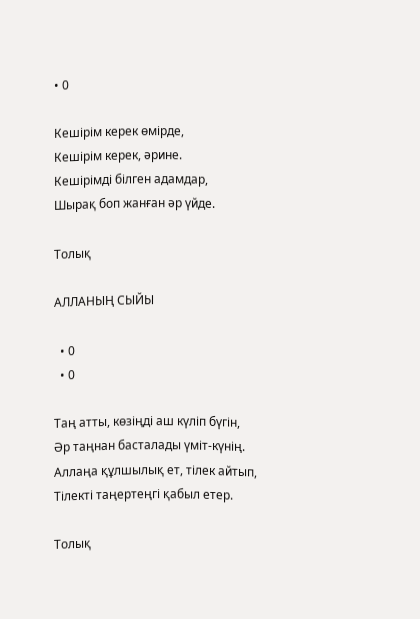• 0

Кешірім керек өмірде,
Кешірім керек, әрине.
Кешірімді білген адамдар,
Шырақ боп жанған әр үйде.

Толық

АЛЛАНЫҢ СЫЙЫ

  • 0
  • 0

Таң атты, көзіңді аш күліп бүгін,
Әр таңнан басталады үміт-күнің.
Аллаңа құлшылық ет, тілек айтып,
Тілекті таңертеңгі қабыл етер.

Толық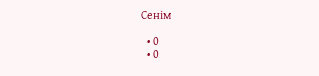Сенім

  • 0
  • 0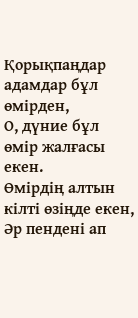Қорықпаңдар адамдар бұл өмірден,
О, дүние бұл өмір жалғасы екен.
Өмірдің алтын кілті өзіңде екен,
Әр пендені ап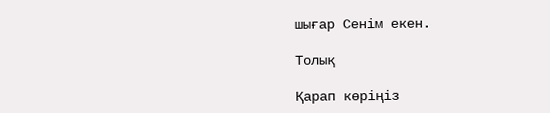шығар Сенім екен.

Толық

Қарап көріңіз